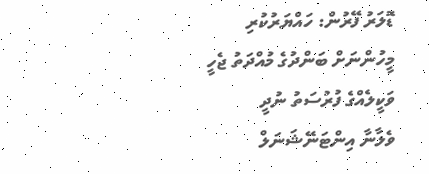ޑޮލަރު ފޭރުން: ހައްޔަރުކުރި މީހުންނަށް ބަންދުގެ މުއްދަތު ޖެހީ ވަކީލެއްގެ ފުރުސަތު ނުދީ
ވެލާނާ އިންޓަނޭޝަނަލް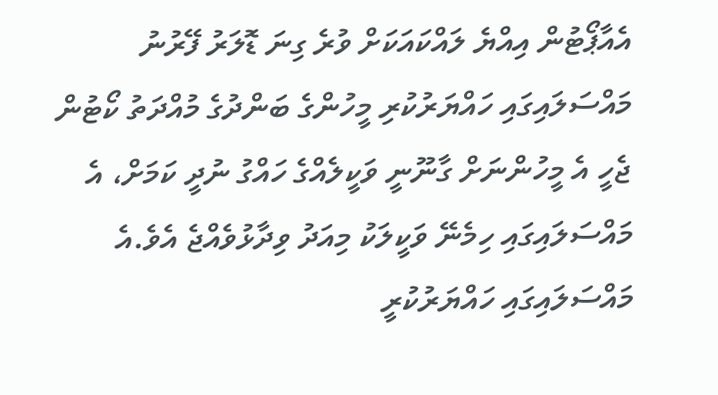އެއާޕޯޓުން އިއްޔެ ލައްކައަކަށް ވުރެ ގިނަ ޑޮލަރު ފޭރުނު މައްސަލައިގައި ހައްޔަރުކުރި މީހުންގެ ބަންދުގެ މުއްދަތު ކޯޓުން ޖެހީ އެ މީހުންނަށް ގާނޫނީ ވަކީލެއްގެ ހައްގު ނުދީ ކަމަށް، އެ މައްސަލައިގައި ހިމެނޭ ވަކީލަކު މިއަދު ވިދާޅުވެއްޖެ އެވެ.އެ މައްސަލައިގައި ހައްޔަރުކުރީ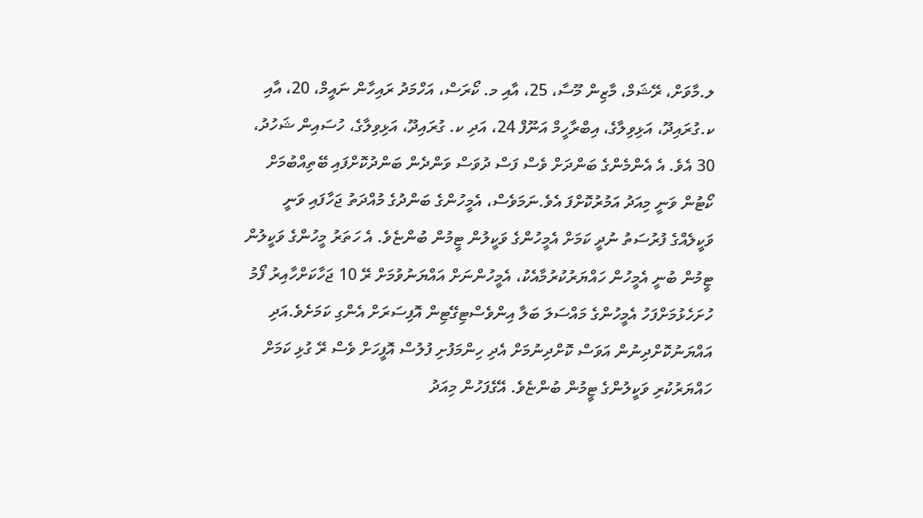ލ.މާވަށް، ރޭޝަމް، މާޒިން މޫސާ، 25، އާއި މ. ކޯރަސް، އަހްމަދު ރައިހާން ނައީމް، 20، އާއި ކ.ގުރައިދޫ، އަޅިވިލާގެ، އިބްރާހީމް އަނޫފް 24، އަދި ކ. ގުރައިދޫ، އަޅިވިލާގެ، ހުސައިން ޝަހުދު، 30 އެވެ. އެ އެންމެންގެ ބަންދަށް ވެސް ފަސް ދުވަސް ވަންދެން ބަންދުކޮށްފައި ބޭތިއްބުމަށް ކޯޓުން ވަނީ މިއަދު އަމުރުކޮށްފަ އެވެ.ނަމަވެސް، އެމީހުންގެ ބަންދުގެ މުއްދަތު ޖަހާފައި ވަނީ ވަކީލެއްގެ ފުރުސަތު ނުދީ ކަމަށް އެމީހުންގެ ވަކީލުން ޓީމުން ބުންޏެވެ. އެ ހަތަރު މީހުންގެ ވަކީލުން ޓީމުން ބުނީ އެމީހުން ހައްޔަރުކުރުމާއެކު، އެމީހުންނަށް އައްޔަނުވުމަށް ރޭ 10 ޖަހާކަށްހާއިރު ފޯމު ހުށަހެޅުމަށްފަހު އެމީހުންގެ މައްސަލަ ބަލާ އިންވެސްޓިގޭޓިން އޮފިސަރަށް އެންގި ކަމަށެވެ.އަދި އައްޔަނުކޮށްދިނުން އަވަސް ކޮށްދިނުމަށް އެދި ހިންމަފުށި ފުލުސް އޮފީހަށް ވެސް ރޭ ގުޅި ކަމަށް ހައްޔަރުކުރި ވަކީލުންގެ ޓީމުން ބުންޏެވެ. އޭގެފަހުން މިއަދު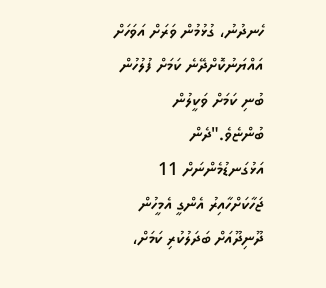ހެނދުނު، ގުޅުމުން ވަރަށް އަވަހަށް އައްޔަނުކޮށްދޭނެ ކަމަށް ފުލުހުން ބުނި ކަމަށް ވަކީލުން ބުންޏެވެ."ދެން އަޅުގަނޑުމެންނަށް 11 ޖަހާކަށްހާއިރު އެންގީ އެމީހުން ދޫނިދޫއަށް ބަދަލުކުރި ކަމަށް،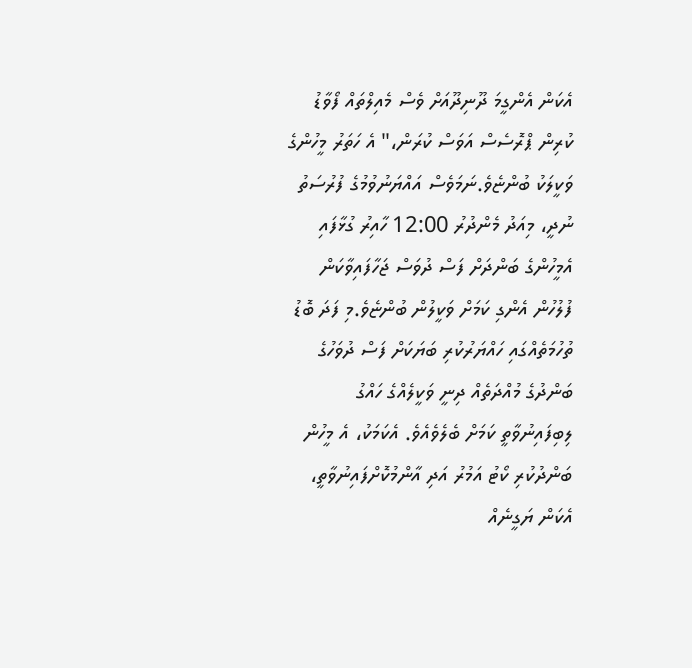އެކަން އެންގީމަ ދޫނިދޫއަށް ވެސް މެއިލްތައް ފޯވާޑު ކުރިން ޕްރޮސެސް އަވަސް ކުރަން،" އެ ހަތަރު މީހުންގެ ވަކީލަކު ބުންޏެވެ.ނަމަވެސް އައްޔަނުވުމުގެ ފުރުސަތު ނުދީ، މިއަދު މެންދުރު 12:00 ހާއިރު ގުޅާފައި އެމީހުންގެ ބަންދަށް ފަސް ދުވަސް ޖަހާފައިވާކަން ފުލުހުން އެންގި ކަމަށް ވަކީލުން ބުންޏެވެ.މި ފަދަ ބޮޑު ތުހުމަތެއްގައި ހައްޔަރުކުރި ބަޔަކަށް ފަސް ދުވަހުގެ ބަންދުގެ މުއްދަތެއް ދިނީ ވަކީލެއްގެ ހައްގު ލިބިފައިނުވާތީ ކަމަށް ބެލެވެއެވެ. އެކަމަކު، އެ މީހުން ބަންދުކުރި ކޯޓު އަމުރު އަދި އާންމުކޮށްފައިނުވާތީ، އެކަން ޔަގީނެއް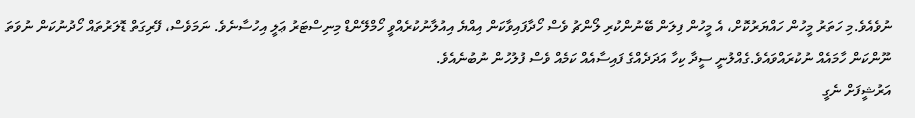ނުވެއެވެ.މި ހަތަރު މީހުން ހައްޔަރުކޮށް، އެ މީހުން ފިލަން ބޭނުންކުރި ލޯންޗު ވެސް ހޯދާފައިވާކަން އިއްޔެ އިއުލާނުކުރެއްވީ ހޯމްލޭންޑް މިނިސްޓަރު ޢަލީ އިހުސާނެވެ. ނަމަވެސް، ފޭރިގަތް ޑޮލަރުތައް ހޯދުނުކަން ނުވަތަ ނޫންކަން ހާމައެއް ނުކުރައްވައެވެ.ގެއްލުނީ ސީދާ ކިހާ އަދަދެއްގެ ފައިސާއެއް ކަމެއް ވެސް ފުލުހުން ނުބުނެއެވެ.
އަރުޝީފަށް ނެގީ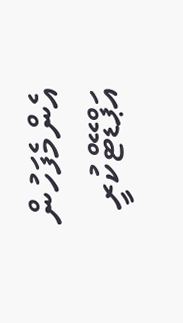އެންމެފަހުން އަޕްޑޭޓްކުރީ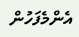އެންމެފަހުން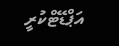އަޕްޑޭޓްކުރީ